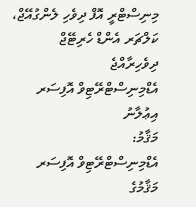މިނިސްޓްރީ އޮފް ދިވެހި ލެންގުއޭޖް، ކަލްޗަރ އެންޑް ހެރިޓޭޖް
ދިވެހިރާއްޖެ
އެޑްމިނިސްޓްރޭޓިވް އޮފިސަރ
އިޢުލާނު
މަޤާމު:
އެޑްމިނިސްޓްރޭޓިވް އޮފިސަރ
މަޤާމުގެ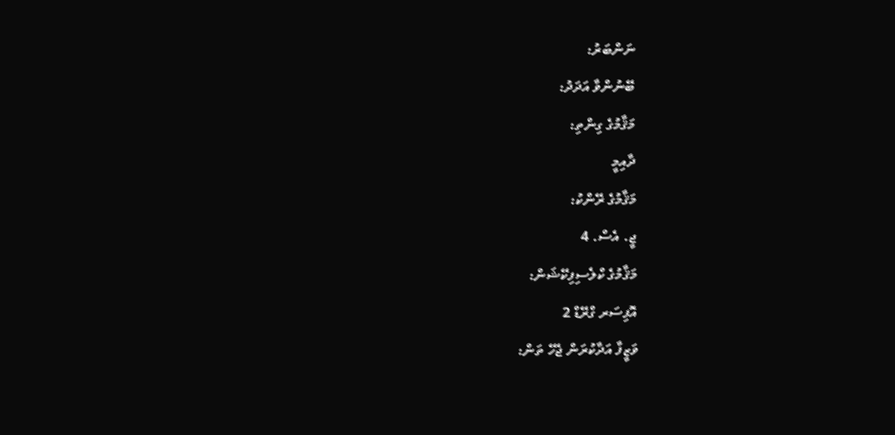ނަންބަރު:
ބޭނުންވާ އަދަދު:
މަޤާމުގެ ގިންތި:
ދާއިމީ
މަޤާމުގެ ރޭންކު:
ޖީ. އެސް. 4
މަޤާމުގެ ކްލެސިފިކޭޝަން:
އޮފިސަރ ގްރޭޑް 2
ވަޒީފާ އަދާކުރަން ޖެހޭ ތަން: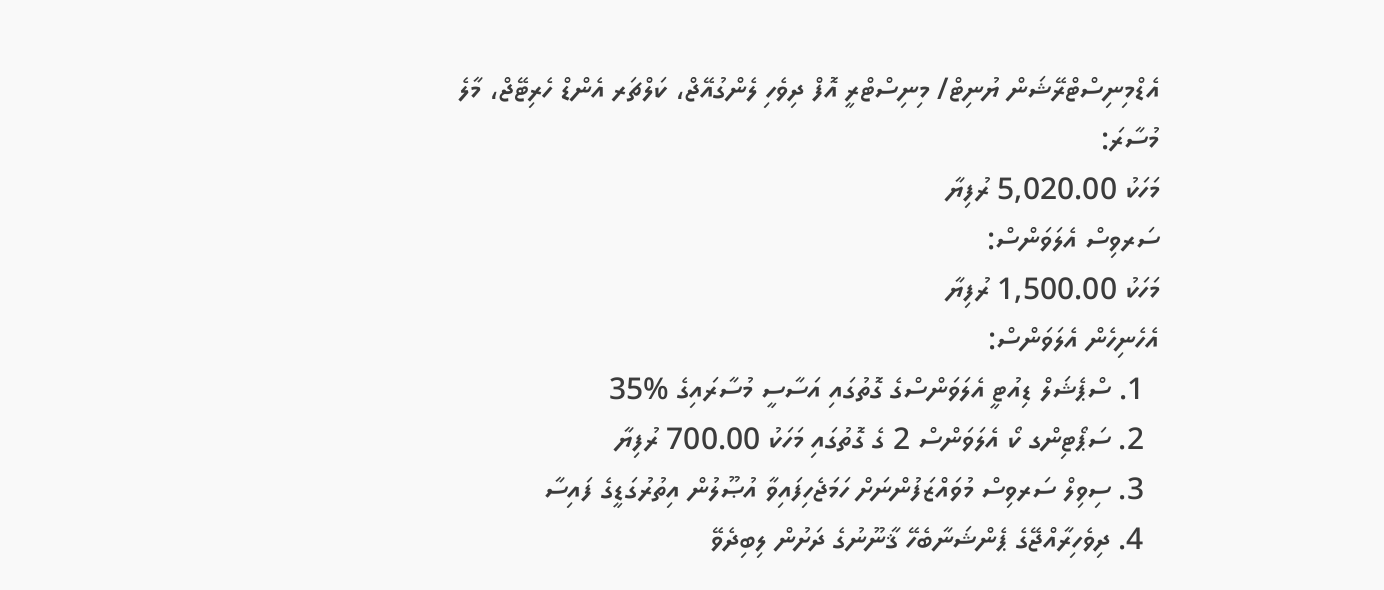އެޑްމިނިސްޓްރޭޝަން ޔުނިޓް/ މިނިސްޓްރީ އޮފް ދިވެހި ލެންގުއޭޖް، ކަލްޗަރ އެންޑް ހެރިޓޭޖް، މާލެ
މުސާރަ:
މަހަކު 5,020.00 ރުފިޔާ
ސަރވިސް އެލަވަންސް:
މަހަކު 1,500.00 ރުފިޔާ
އެހެނިހެން އެލަވަންސް:
  1. ސްޕެޝަލް ޑިއުޓީ އެލަވަންސްގެ ގޮތުގައި އަސާސީ މުސާރައިގެ %35
  2. ސަޕޯޓިންގ ކޯ އެލަވަންސް 2 ގެ ގޮތުގައި މަހަކު 700.00 ރުފިޔާ
  3. ސިވިލް ސަރވިސް މުވައްޒަފުންނަށް ހަމަޖެހިފައިވާ އުޞޫލުން އިތުރުގަޑީގެ ފައިސާ
  4. ދިވެހިރާއްޖޭގެ ޕެންޝަނާބެހޭ ޤާނޫނުގެ ދަށުން ލިބިދެވޭ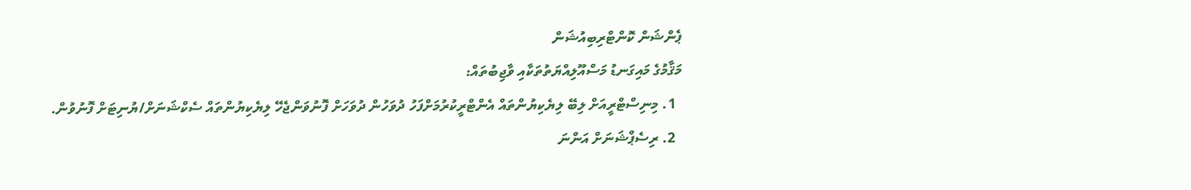ޕެންޝަން ކޮންޓްރިބިއުޝަން
މަޤާމުގެ މައިގަނޑު މަސްއޫލިއްޔަތުތަކާއި ވާޖިބުތައް:
  1. މިނިސްޓްރީއަށް ލިބޭ ލިޔެކިޔުންތައް އެންޓްރީކުރުމަށްފަހު ދުވަހުން ދުވަހަށް ފޮނުވަންޖެހޭ ލިޔެކިޔުންތައް ސެކްޝަނަށް/ޔުނިޓަށް ފޮނުވުން.
  2. ރިސެޕްޝަނަށް އަންނަ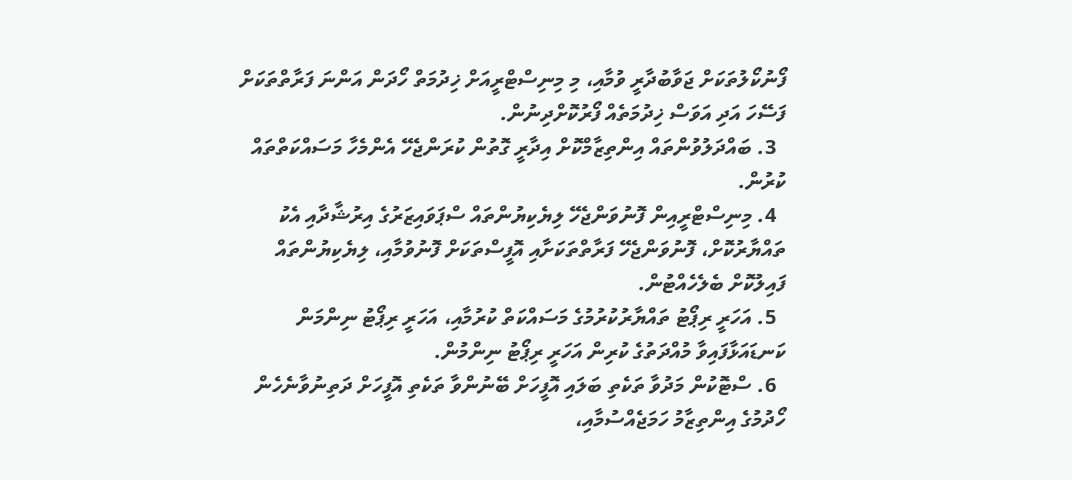ފޯނުކޯލުތަކަށް ޖަވާބުދާރީ ވުމާއި، މި މިނިސްޓްރީއަށް ޚިދުމަތް ހޯދަން އަންނަ ފަރާތްތަކަށް ފަސޭހަ އަދި އަވަސް ޚިދުމަތެއް ފޯރުކޮށްދިނުން.
  3. ބައްދަލުވުންތައް އިންތިޒާމްކޮށް އިދާރީ ގޮތުން ކުރަންޖެހޭ އެންމެހާ މަސައްކަތްތައް ކުރުން.
  4. މިނިސްޓްރީއިން ފޮނުވަންޖެހޭ ލިޔެކިޔުންތައް ސްޕަވައިޒަރުގެ އިރުޝާދާއި އެކު ތައްޔާރުކޮށް، ފޮނުވަންޖެހޭ ފަރާތްތަކަށާއި އޮފީސްތަކަށް ފޮނުވުމާއި، ލިޔެކިޔުންތައް ފައިލުކޮށް ބެލެހެއްޓުން.
  5. އަހަރީ ރިޕޯޓު ތައްޔާރުކުރުމުގެ މަސައްކަތް ކުރުމާއި، އަހަރީ ރިޕޯޓު ނިންމަން ކަނޑައަޅާފައިވާ މުއްދަތުގެ ކުރިން އަހަރީ ރިޕޯޓު ނިންމުން.
  6. ސްޓޮކުން މަދުވާ ތަކެތި ބަލައި އޮފީހަށް ބޭނުންވާ ތަކެތި އޮފީހަށް ދަތިނުވާނެހެން ހޯދުމުގެ އިންތިޒާމު ހަމަޖެއްސުމާއި،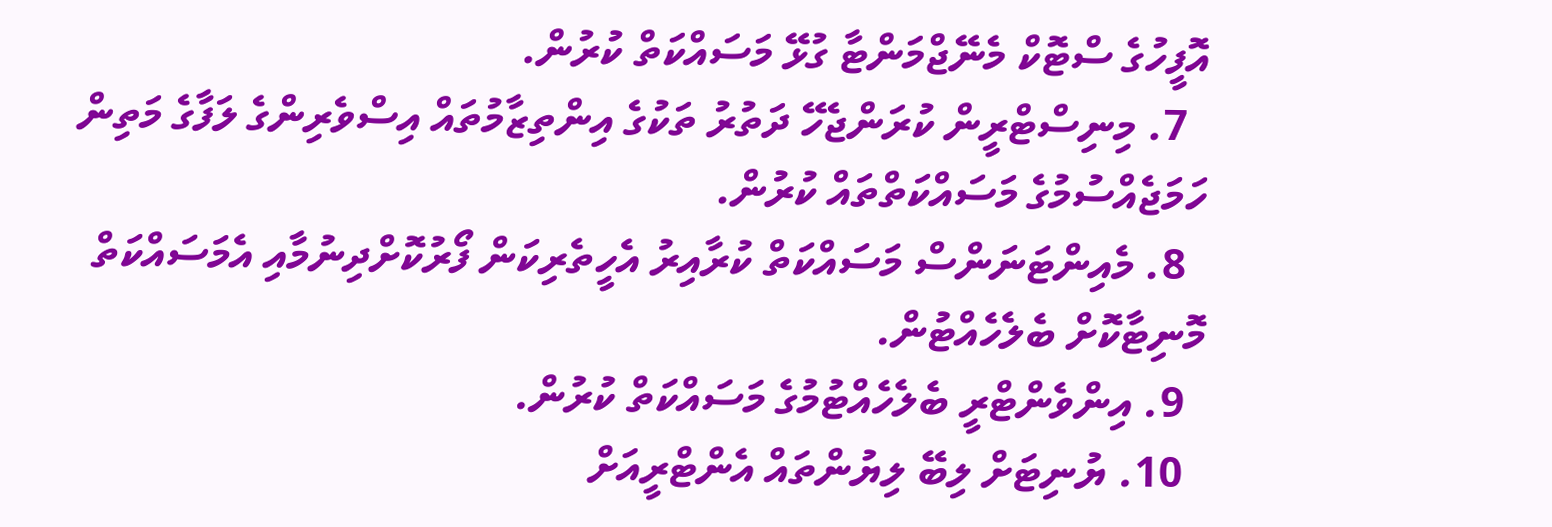އޮފީހުގެ ސްޓޮކް މެނޭޖްމަންޓާ ގުޅޭ މަސައްކަތް ކުރުން.
  7. މިނިސްޓްރީން ކުރަންޖެހޭ ދަތުރު ތަކުގެ އިންތިޒާމުތައް އިސްވެރިންގެ ލަފާގެ މަތިން ހަމަޖެއްސުމުގެ މަސައްކަތްތައް ކުރުން.
  8. މެއިންޓަނަންސް މަސައްކަތް ކުރާއިރު އެހީތެރިކަން ފޯރުކޮށްދިނުމާއި އެމަސައްކަތް މޮނިޓާކޮށް ބެލެހެއްޓުން.
  9. އިންވެންޓްރީ ބެލެހެއްޓުމުގެ މަސައްކަތް ކުރުން.
  10. ޔުނިޓަށް ލިބޭ ލިޔުންތައް އެންޓްރީއަށް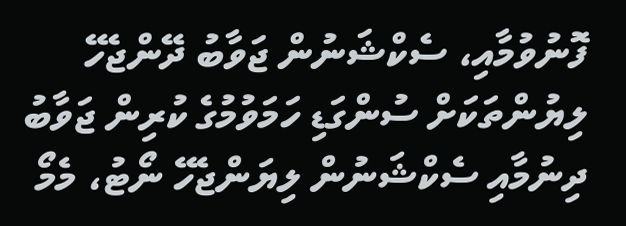ފޮނުވުމާއި، ސެކްޝަނުން ޖަވާބު ދޭންޖެހޭ ލިޔުންތަކަށް ސުންގަޑި ހަމަވުމުގެ ކުރިން ޖަވާބު ދިނުމާއި ސެކްޝަނުން ލިޔަންޖެހޭ ނޯޓު، މެމޯ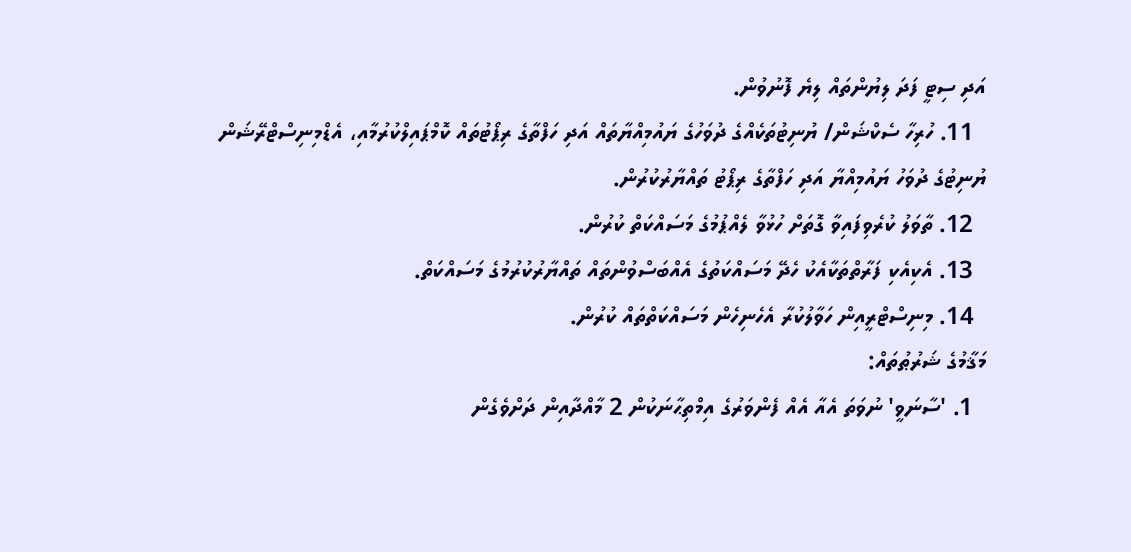އަދި ސިޓީ ފަދަ ލިޔުންތައް ލިޔެ ފޮނުވުން.
  11. ހުރިހާ ސެކްޝަން/ ޔުނިޓުތަކެއްގެ ދުވަހުގެ ޔައުމިއްޔާތައް އަދި ހަފްތާގެ ރިޕޯޓުތައް ކޮމްޕައިލްކުރުމާއި، އެޑްމިނިސްޓްރޭޝަން ޔުނިޓުގެ ދުވަހު ޔައުމިއްޔާ އަދި ހަފްތާގެ ރިޕޯޓު ތައްޔާރުކުރުން.
  12. ތާވަލު ކުރެވިފައިވާ ގޮތަށް ހުޅުވާ ލެއްޕުމުގެ މަސައްކަތް ކުރުން.
  13. އެކިއެކި ފަރާތްތަކާއެކު ހެދޭ މަސައްކަތުގެ އެއްބަސްވުންތައް ތައްޔާރުކުރުމުގެ މަސައްކަތް.
  14. މިނިސްޓްރީއިން ހަވާލުކުރާ އެހެނިހެން މަސައްކަތްތައް ކުރުން.
މަޤާމުގެ ޝަރުޠުތައް:
  1. 'ސާނަވީ' ނުވަތަ އެއާ އެއް ފެންވަރުގެ އިމްތިޙާނަކުން 2 މާއްދާއިން ދަށްވެގެން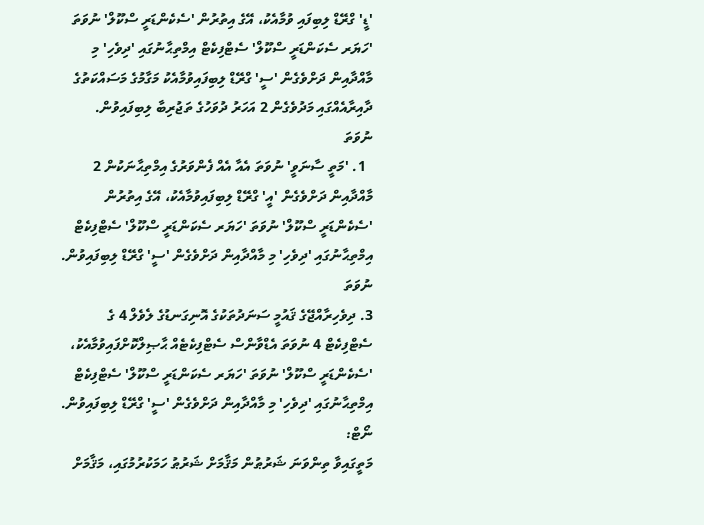'ޑީ' ގްރޭޑް ލިބިފައި ވުމާއެކު، އޭގެ އިތުރުން 'ސެކެންޑަރީ ސްކޫލް' ނުވަތަ 'ހަޔަރ ސެކަންޑަރީ ސްކޫލް' ސެޓްފިކެޓް އިމްތިޙާނުގައި 'ދިވެހި' މި މާއްދާއިން ދަށްވެގެން 'ސީ' ގްރޭޑް ލިބިފައިވުމާއެކު މަގާމުގެ މަސައްކަތުގެ ދާއިރާއެއްގައި މަދުވެގެން 2 އަހަރު ދުވަހުގެ ތަޖުރިބާ ލިބިފައިވުން.
ނުވަތަ
  1. 'މަތީ ސާނަވީ' ނުވަތަ އެއާ އެއް ފެންވަރުގެ އިމްތިޙާނަކުން 2 މާއްދާއިން ދަށްވެގެން 'އީ' ގްރޭޑް ލިބިފައިވުމާއެކު، އޭގެ އިތުރުން 'ސެކެންޑަރީ ސްކޫލް' ނުވަތަ 'ހަޔަރ ސެކަންޑަރީ ސްކޫލް' ސެޓްފިކެޓް އިމްތިޙާނުގައި 'ދިވެހި' މި މާއްދާއިން ދަށްވެގެން 'ސީ' ގްރޭޑް ލިބިފައިވުން.
ނުވަތަ
3. ދިވެހިރާއްޖޭގެ ޤައުމީ ސަނަދުތަކުގެ އޮނިގަނޑުގެ ލެވެލް 4 ގެ ސެޓްފިކެޓް 4 ނުވަތަ އެޑްވާންސް ސެޓްފިކެޓެއް ޙާޞިލްކޮށްފައިވުމާއެކު، 'ސެކެންޑަރީ ސްކޫލް' ނުވަތަ 'ހަޔަރ ސެކަންޑަރީ ސްކޫލް' ސެޓްފިކެޓް އިމްތިޙާނުގައި 'ދިވެހި' މި މާއްދާއިން ދަށްވެގެން 'ސީ' ގްރޭޑް ލިބިފައިވުން.
ނޯޓް:
މަތީގައިވާ ތިންވަނަ ޝަރުޠުން މަޤާމަށް ޝަރުޠު ހަމަކުރުމުގައި، މަޤާމަށް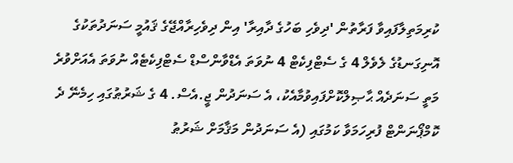ކުރިމަތިލާފައިވާ ފަރާތުން 'ދިވެހި ބަހުގެ ދާއިރާ' އިން ދިވެހިރާއްޖޭގެ ޤައުމީ ސަނަދުތަކުގެ އޮނިގަނޑުގެ ލެވެލް 4 ގެ ސެޓްފިކެޓް 4 ނުވަތަ އެޑްވާންސްޑް ސެޓްފިކެޓެއް ނުވަތަ އެއަށްވުރެ މަތީ ސަނަދެއް ޙާޞިލްކޮށްފައިވުމާއެކު، އެ ސަނަދުން ޖީ.އެސް. 4 ގެ ޝަރުޠުގައި ހިމެނޭ ދެ ކޮމްޕޯނަންޓް ފުރިހަމަވާ ކަމުގައި (އެ ސަނަދުން މަޤާމަށް ޝަރުޠު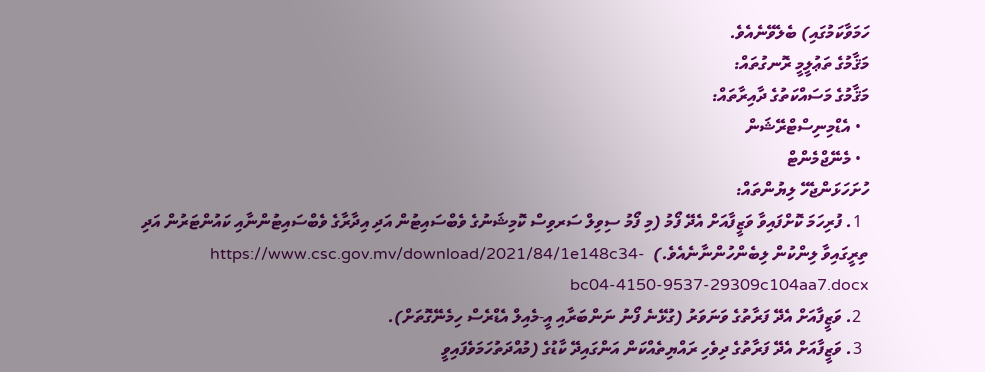ހަމަވާކަމުގައި) ބެލެވޭނެއެވެ.
މަޤާމުގެ ތަޢުލީމީ ރޮނގުތައް:
މަޤާމުގެ މަސައްކަތުގެ ދާއިރާތައް:
  • އެޑްމިނިސްޓްރޭޝަން
  • މެނޭޖްމެންޓް
ހުށަހަޅަންޖެހޭ ލިޔުންތައް:
  1. ފުރިހަމަ ކޮށްފައިވާ ވަޒީފާއަށް އެދޭ ފޯމު (މި ފޯމު ސިވިލް ސަރވިސް ކޮމިޝަނުގެ ވެބްސައިޓުން އަދި އިދާރާގެ ވެބްސައިޓުންނާއި ކައުންޓަރުން އަދި ތިރީގައިވާ ލިންކުން ލިބެންހުންނާނެއެވެ.)  https://www.csc.gov.mv/download/2021/84/1e148c34-bc04-4150-9537-29309c104aa7.docx
  2. ވަޒީފާއަށް އެދޭ ފަރާތުގެ ވަނަވަރު (ގުޅޭނެ ފޯނު ނަންބަރާއި އީ-މެއިލް އެޑްރެސް ހިމެނޭގޮތަށް).
  3. ވަޒީފާއަށް އެދޭ ފަރާތުގެ ދިވެހި ރައްޔިތެއްކަން އަންގައިދޭ ކާޑުގެ (މުއްދަތުހަމަވެފައިވީ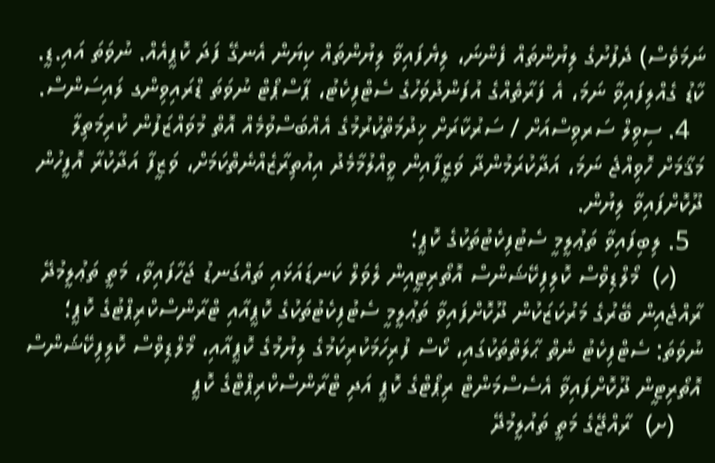ނަމަވެސް) ދެފުށުގެ ލިޔުންތައް ފެންނަ، ލިޔެފައިވާ ލިޔުންތައް ކިޔަން އެނގޭ ފަދަ ކޮޕީއެއް. ނުވަތަ އައި.ޑީ. ކާޑު ގެއްލިފައިވާ ނަމަ، އެ ފަރާތެއްގެ އުފަންދުވަހުގެ ސެޓްފިކެޓު، ޕާސްޕޯޓް ނުވަތަ ޑްރައިވިންގ ލައިސަންސް.
  4. ސިވިލް ސަރވިސްއަށް / ސަރުކާރަށް ޚިދުމަތްކުރުމުގެ އެއްބަސްވުމެއް އޮތް މުވައްޒަފުން ކުރިމަތިލާ މަޤާމަށް ހޮވިއްޖެ ނަމަ، އަދާކުރަމުންދާ ވަޒީފާއިން ވީއްލުމާމެދު އިއުތިރާޒެއްނެތްކަމަށް، ވަޒީފާ އަދާކުރާ އޮފީހުން ދޫކޮށްފައިވާ ލިޔުން.
  5. ލިބިފައިވާ ތަޢުލީމީ ސެޓުފިކެޓުތަކުގެ ކޮޕީ؛
    (ހ)  މޯލްޑިވްސް ކޮލިފިކޭޝަންސް އޮތޯރިޓީއިން ލެވަލް ކަނޑައަޅައި ތައްގަނޑު ޖަހާފައިވާ، މަތީ ތަޢުލީމުދޭ ރާއްޖެއިން ބޭރުގެ މަރުކަޒަކުން ދޫކޮށްފައިވާ ތަޢުލީމީ ސެޓުފިކެޓުތަކުގެ ކޮޕީއާއި ޓްރާންސްކްރިޕްޓުގެ ކޮޕީ؛ ނުވަތަ: ސެޓްފިކެޓު ނެތް ޙާލަތްތަކުގައި، ކޯސް ފުރިހަމަކުރިކަމުގެ ލިޔުމުގެ ކޮޕީއާއި، މޯލްޑިވްސް ކޮލިފިކޭޝަންސް އޮތޯރިޓީން ދޫކޮށްފައިވާ އެސެސްމަންޓް ރިޕޯޓްގެ ކޮޕީ އަދި ޓްރާންސްކްރިޕްޓްގެ ކޮޕީ
    (ށ)  ރާއްޖޭގެ މަތީ ތައުލީމުދޭ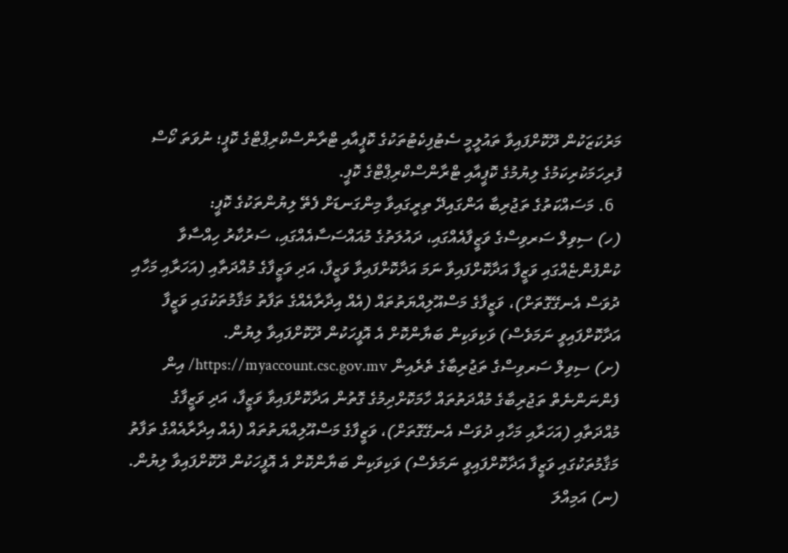މަރުކަޒަކުން ދޫކޮށްފައިވާ ތައުލީމީ ސެޓުފިކެޓުތަކުގެ ކޮޕީއާއި ޓްރާންސްކްރިޕްޓްގެ ކޮޕީ؛ ނުވަތަ ކޯސް ފުރިހަމަކުރިކަމުގެ ލިޔުމުގެ ކޮޕީއާއި ޓްރާންސްކްރިޕްޓްގެ ކޮޕީ.
  6. މަސައްކަތުގެ ތަޖުރިބާ އަންގައިދޭ ތިރީގައިވާ މިންގަނޑަށް ފެތޭ ލިޔުންތަކުގެ ކޮޕީ:
(ހ) ސިވިލް ސަރވިސްގެ ވަޒީފާއެއްގައި، ދައުލަތުގެ މުއައްސަސާއެއްގައި، ސަރުކާރު ހިއްސާވާ ކުންފުންޏެއްގައި ވަޒީފާ އަދާކޮށްފައިވާ ނަމަ އަދާކޮށްފައިވާ ވަޒީފާ، އަދި ވަޒީފާގެ މުއްދަތާއި (އަހަރާއި މަހާއި ދުވަސް އެނގޭގޮތަށް)، ވަޒީފާގެ މަސްއޫލިއްޔަތުތައް (އެއް އިދާރާއެއްގެ ތަފާތު މަޤާމުތަކުގައި ވަޒީފާ އަދާކޮށްފައިވީ ނަމަވެސް) ވަކިވަކިން ބަޔާންކޮށް އެ އޮފީހަކުން ދޫކޮށްފައިވާ ލިޔުން.
(ށ) ސިވިލް ސަރވިސްގެ ތަޖުރިބާގެ ތެރެއިން https://myaccount.csc.gov.mv/ އިން ފެންނަންނެތް ތަޖުރިބާގެ މުއްދަތުތައް ހާމަކޮށްދިމުގެ ގޮތުން އަދާކޮށްފައިވާ ވަޒީފާ، އަދި ވަޒީފާގެ މުއްދަތާއި (އަހަރާއި މަހާއި ދުވަސް އެނގޭގޮތަށް)، ވަޒީފާގެ މަސްއޫލިއްޔަތުތައް (އެއް އިދާރާއެއްގެ ތަފާތު މަޤާމުތަކުގައި ވަޒީފާ އަދާކޮށްފައިވީ ނަމަވެސް) ވަކިވަކިން ބަޔާންކޮށް އެ އޮފީހަކުން ދޫކޮށްފައިވާ ލިޔުން.
(ނ) އަމިއްލަ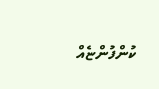ކުންފުންޏެއް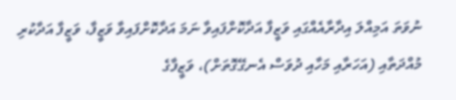ނުވަތަ އަމިއްލަ އިދާރާއެއްގައި ވަޒީފާ އަދާކޮށްފައިވާ ނަމަ އަދާކޮށްފައިވާ ވަޒީފާ، ވަޒީފާ އަދާކުރި މުއްދަތާއި (އަހަރާއި މަހާއި ދުވަސް އެނގޭގޮތަށް)، ވަޒީފާގެ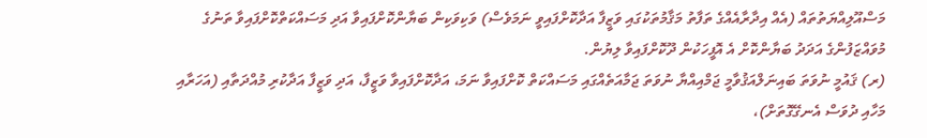މަސްއޫލިއްޔަތުތައް (އެއް އިދާރާއެއްގެ ތަފާތު މަޤާމުތަކުގައި ވަޒީފާ އަދާކޮށްފައިވީ ނަމަވެސް) ވަކިވަކިން ބަޔާންކޮށްފައިވާ އަދި މަސައްކަތްކޮށްފައިވާ ތަނުގެ މުވައްޒަފުންގެ އަދަދު ބަޔާންކޮށް އެ އޮފީހަކުން ދޫކޮށްފައިވާ ލިޔުން.
(ރ) ޤައުމީ ނުވަތަ ބައިނަލްއަޤުވާމީ ޖަމްއިއްޔާ ނުވަތަ ޖަމާއަތެއްގައި މަސައްކަތް ކޮށްފައިވާ ނަމަ، އަދާކޮށްފައިވާ ވަޒީފާ، އަދި ވަޒީފާ އަދާކުރި މުއްދަތާއި (އަހަރާއި މަހާއި ދުވަސް އެނގޭގޮތަށް)،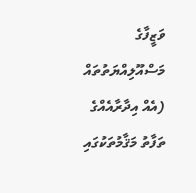ވަޒީފާގެ މަސްއޫލިއްޔަތުތައް (އެއް އިދާރާއެއްގެ ތަފާތު މަޤާމުތަކުގައި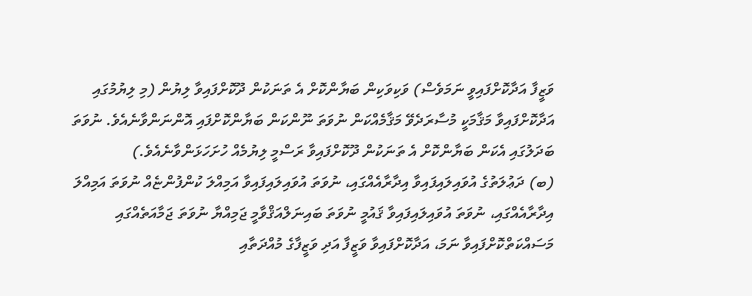ވަޒީފާ އަދާކޮށްފައިވީ ނަމަވެސް) ވަކިވަކިން ބަޔާންކޮށް އެ ތަނަކުން ދޫކޮށްފައިވާ ލިޔުން (މި ލިޔުމުގައި އަދާކޮށްފައިވާ މަޤާމަކީ މުސާރަދެވޭ މަޤާމެއްކަން ނުވަތަ ނޫންކަން ބަޔާންކޮށްފައި އޮންނަންވާނެއެވެ. ނުވަތަ ބަދަލުގައި އެކަން ބަޔާންކޮށް އެ ތަނަކުން ދޫކޮށްފައިވާ ރަސްމީ ލިޔުމެއް ހުށަހަޅަންވާނެއެވެ.)
(ބ) ދަޢުލަތުގެ އުވައިލައިފައިވާ އިދާރާއެއްގައި، ނުވަތަ އުވައިލައިފައިވާ އަމިއްލަ ކުންފުންޏެއް ނުވަތަ އަމިއްލަ އިދާރާއެއްގައި، ނުވަތަ އުވައިލައިފައިވާ ޤައުމީ ނުވަތަ ބައިނަލްއަޤްވާމީ ޖަމިއްޔާ ނުވަތަ ޖަމާއަތެއްގައި މަސައްކަތްކޮށްފައިވާ ނަމަ، އަދާކޮށްފައިވާ ވަޒީފާ އަދި ވަޒީފާގެ މުއްދަތާއި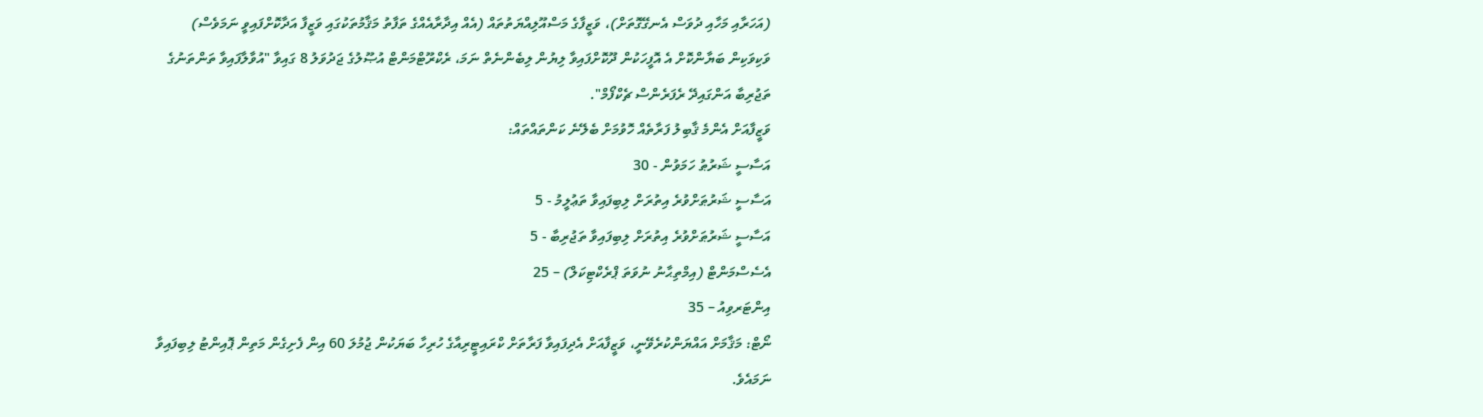(އަހަރާއި މަހާއި ދުވަސް އެނގޭގޮތަށް)، ވަޒީފާގެ މަސްއޫލިއްޔަތުތައް (އެއް އިދާރާއެއްގެ ތަފާތު މަޤާމުތަކުގައި ވަޒީފާ އަދާކޮށްފައިވީ ނަމަވެސް) ވަކިވަކިން ބަޔާންކޮށް އެ އޮފީހަކުން ދޫކޮށްފައިވާ ލިޔުން ލިބެންނެތް ނަމަ، ރެކްރޫޓްމަންޓް އުޞޫލުގެ ޖަދުވަލު 8 ގައިވާ "އުވާލާފައިވާ ތަންތަނުގެ ތަޖުރިބާ އަންގައިދޭ ރެފަރެންސް ޗެކްފޯމް".
ވަޒީފާއަށް އެންމެ ޤާބިލު ފަރާތެއް ހޮވުމަށް ބެލޭނެ ކަންތައްތައް:
އަސާސީ ޝަރުޠު ހަމަވުން - 30
އަސާސީ ޝަރުޠަށްވުރެ އިތުރަށް ލިބިފައިވާ ތަޢުލީމު - 5
އަސާސީ ޝަރުޠަށްވުރެ އިތުރަށް ލިބިފައިވާ ތަޖުރިބާ - 5
އެސެސްމަންޓް (އިމްތިޙާނު ނުވަތަ ޕްރެކްޓިކަލް) – 25
އިންޓަރވިއު – 35
ނޯޓް: މަޤާމަށް އައްޔަންކުރެވޭނީ، ވަޒީފާއަށް އެދިފައިވާ ފަރާތަށް ކްރައިޓީރިއާގެ ހުރިހާ ބަޔަކުން ޖުމުލަ 60 އިން ފެށިގެން މަތިން ޕޮއިންޓު ލިބިފައިވާ ނަމައެވެ.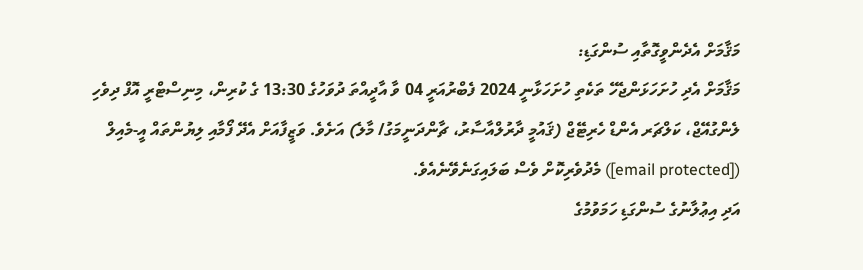މަޤާމަށް އެދެންވީގޮތާއި ސުންގަޑި:
މަޤާމަށް އެދި ހުށަހަޅަންޖެހޭ ތަކެތި ހުށަހަޅާނީ 2024 ފެބްރުއަރީ 04 ވާ އާދީއްތަ ދުވަހުގެ 13:30 ގެ ކުރިން، މިނިސްޓްރީ އޮފް ދިވެހި ލެންގުއޭޖް، ކަލްޗަރ އެންޑް ހެރިޓޭޖް (ޤައުމީ ދާރުލްއާސާރު، ޗާންދަނީމަގު/ މާލެ) އަށެވެ. ވަޒީފާއަށް އެދޭ ފޯމާއި ލިޔުންތައް އީ-މެއިލް ([email protected]) މެދުވެރިކޮށް ވެސް ބަލައިގަނެވޭނެއެވެ.
އަދި އިޢުލާނުގެ ސުންގަޑި ހަމަވުމުގެ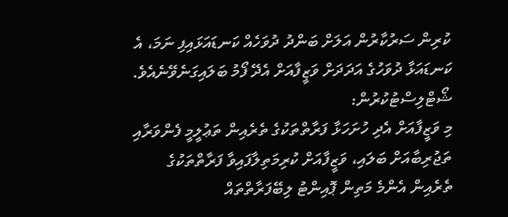ކުރިން ސަރުކާރުން އަލަށް ބަންދު ދުވަހެއް ކަނޑައަޅައިފި ނަމަ، އެ ކަނޑައަޅާ ދުވަހުގެ އަދަދަށް ވަޒީފާއަށް އެދޭ ފޯމު ބަލައިގަނެވޭނެއެވެ.
ޝޯޓްލިސްޓުކުރުން:
މި ވަޒީފާއަށް އެދި ހުށަހަޅާ ފަރާތްތަކުގެ ތެރެއިން ތަޢުލީމީ ފެންވަރާއި ތަޖުރިބާއަށް ބަލައި، ވަޒީފާއަށް ކުރިމަތިލާފައިވާ ފަރާތްތަކުގެ ތެރެއިން އެންމެ މަތިން ޕޮއިންޓު ލިބޭފަރާތްތައް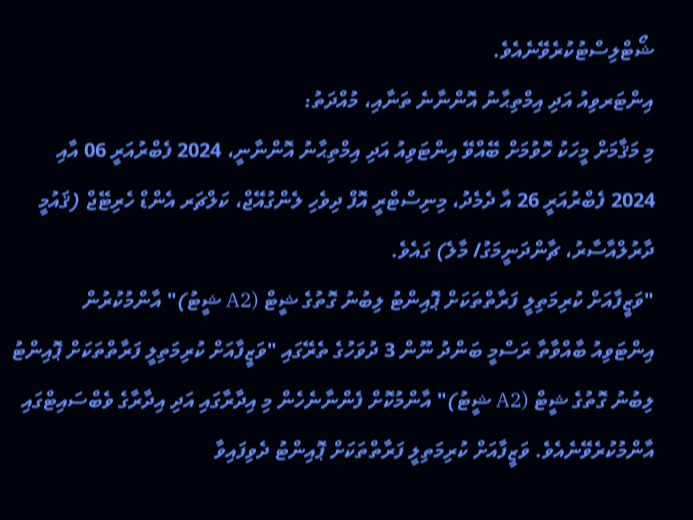ޝޯޓްލިސްޓުކުރެވޭނެއެވެ.
އިންޓަރވިއު އަދި އިމްތިޙާނު އޮންނާނެ ތަނާއި، މުއްދަތު:
މި މަޤާމަށް މީހަކު ހޮވުމަށް ބޭއްވޭ އިންޓަވިއު އަދި އިމްތިޙާނު އޮންނާނީ، 2024 ފެބްރުއަރީ 06 އާއި 2024 ފެބްރުއަރީ 26 އާ ދެމެދު، މިނިސްޓްރީ އޮފް ދިވެހި ލެންގުއޭޖް، ކަލްޗަރ އެންޑް ހެރިޓޭޖް (ޤައުމީ ދާރުލްއާސާރު، ޗާންދަނީމަގު/ މާލެ) ގައެވެ.
"ވަޒީފާއަށް ކުރިމަތިލީ ފަރާތްތަކަށް ޕޮއިންޓު ލިބުނު ގޮތުގެ ޝީޓް (A2 ޝީޓު)" އާންމުކުރުން
އިންޓަވިއު ބާއްވާތާ ރަސްމީ ބަންދު ނޫން 3 ދުވަހުގެ ތެރޭގައި "ވަޒީފާއަށް ކުރިމަތިލީ ފަރާތްތަކަށް ޕޮއިންޓު ލިބުނު ގޮތުގެ ޝީޓް (A2 ޝީޓު)" އާންމުކޮށް ފެންނާނެހެން މި އިދާރާގައި އަދި އިދާރާގެ ވެބްސައިޓްގައި އާންމުކުރެވޭނެއެވެ. ވަޒީފާއަށް ކުރިމަތިލީ ފަރާތްތަކަށް ޕޮއިންޓު ދެވިފައިވާ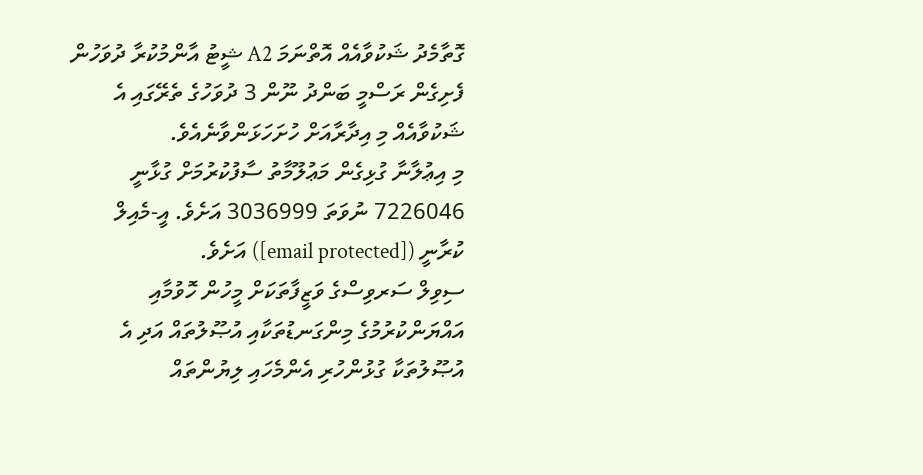ގޮތާމެދު ޝަކުވާއެއް އޮތްނަމަ A2 ޝީޓު އާންމުކުރާ ދުވަހުން ފެށިގެން ރަސްމީ ބަންދު ނޫން 3 ދުވަހުގެ ތެރޭގައި އެ ޝަކުވާއެއް މި އިދާރާއަށް ހުށަހަޅަންވާނެއެވެ.
މި އިޢުލާނާ ގުޅިގެން މަޢުލޫމާތު ސާފުކުރުމަށް ގުޅާނީ 7226046 ނުވަތަ 3036999 އަށެވެ. އީ-މެއިލް ކުރާނީ ([email protected]) އަށެވެ.
ސިވިލް ސަރވިސްގެ ވަޒީފާތަކަށް މީހުން ހޮވުމާއި އައްޔަންކުރުމުގެ މިންގަނޑުތަކާއި އުޞޫލުތައް އަދި އެ އުޞޫލުތަކާ ގުޅުންހުރި އެންމެހައި ލިޔުންތައް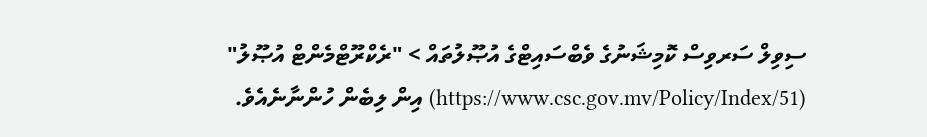ސިވިލް ސަރވިސް ކޮމިޝަނުގެ ވެބްސައިޓްގެ އުޞޫލުތައް > "ރެކްރޫޓްމެންޓް އުޞޫލު" (https://www.csc.gov.mv/Policy/Index/51) އިން ލިބެން ހުންނާނެއެވެ.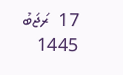17  ރަޖަބު  1445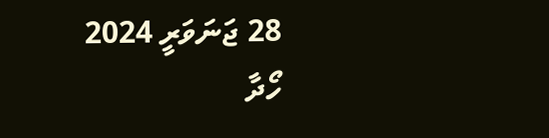28 ޖަނަވަރީ 2024
ހޯދާ